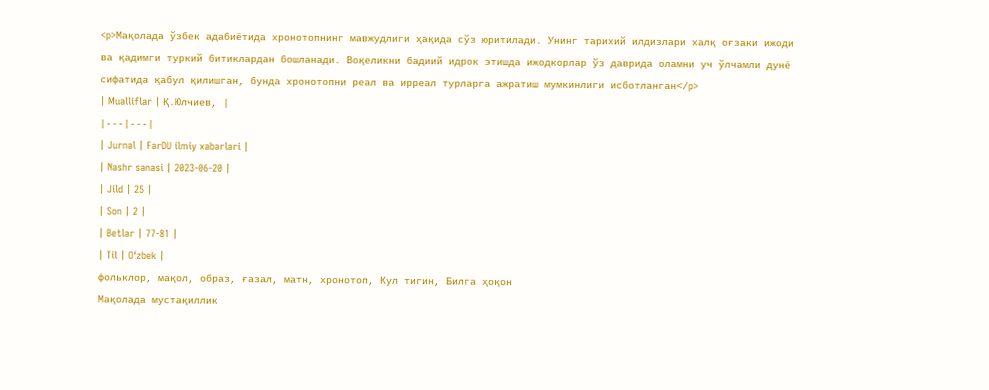<p>Мақолада ўзбек адабиётида хронотопнинг мавжудлиги ҳақида сўз юритилади. Унинг тарихий илдизлари халқ оғзаки ижоди ва қадимги туркий битиклардан бошланади. Воқеликни бадиий идрок этишда ижодкорлар ўз даврида оламни уч ўлчамли дунё сифатида қабул қилишган, бунда хронотопни реал ва ирреал турларга ажратиш мумкинлиги исботланган</p>
| Mualliflar | Қ.Юлчиев, |
|---|---|
| Jurnal | FarDU ilmiy xabarlari |
| Nashr sanasi | 2023-06-20 |
| Jild | 25 |
| Son | 2 |
| Betlar | 77-81 |
| Til | O‘zbek |
фольклор, мақол, образ, ғазал, матн, хронотоп, Кул тигин, Билга ҳоқон
Мақолада мустақиллик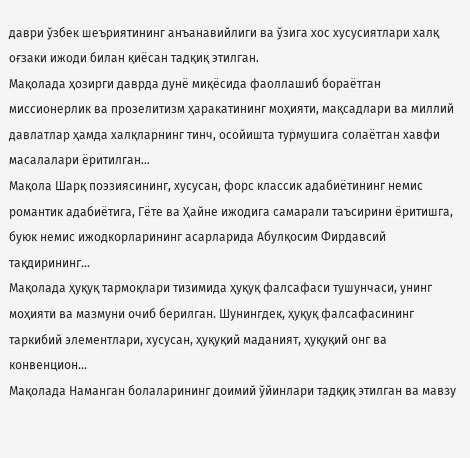даври ўзбек шеъриятининг анъанавийлиги ва ўзига хос хусусиятлари халқ оғзаки ижоди билан қиёсан тадқиқ этилган.
Мақолада ҳозирги даврда дунё миқёсида фаоллашиб бораётган миссионерлик ва прозелитизм ҳаракатининг моҳияти, мақсадлари ва миллий давлатлар ҳамда халқларнинг тинч, осойишта турмушига солаётган хавфи масалалари ёритилган…
Мақола Шарқ поэзиясининг, хусусан, форс классик адабиётининг немис романтик адабиётига, Гёте ва Ҳайне ижодига самарали таъсирини ёритишга, буюк немис ижодкорларининг асарларида Абулқосим Фирдавсий тақдирининг…
Мақолада ҳуқуқ тармоқлари тизимида ҳуқуқ фалсафаси тушунчаси, унинг моҳияти ва мазмуни очиб берилган. Шунингдек, ҳуқуқ фалсафасининг таркибий элементлари, хусусан, ҳуқуқий маданият, ҳуқуқий онг ва конвенцион…
Мақолада Наманган болаларининг доимий ўйинлари тадқиқ этилган ва мавзу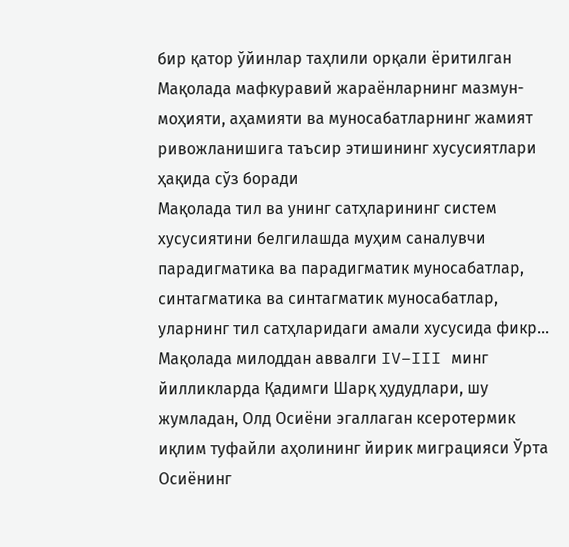бир қатор ўйинлар таҳлили орқали ёритилган
Мақолада мафкуравий жараёнларнинг мазмун-моҳияти, аҳамияти ва муносабатларнинг жамият ривожланишига таъсир этишининг хусусиятлари ҳақида сўз боради
Мақолада тил ва унинг сатҳларининг систем хусусиятини белгилашда муҳим саналувчи парадигматика ва парадигматик муносабатлар, синтагматика ва синтагматик муносабатлар, уларнинг тил сатҳларидаги амали хусусида фикр…
Мақолада милоддан аввалги IV–III минг йилликларда Қадимги Шарқ ҳудудлари, шу жумладан, Олд Осиёни эгаллаган ксеротермик иқлим туфайли аҳолининг йирик миграцияси Ўрта Осиёнинг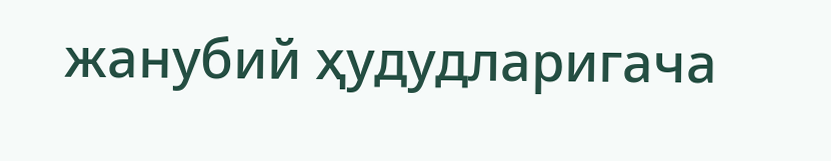жанубий ҳудудларигача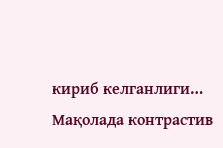кириб келганлиги…
Мақолада контрастив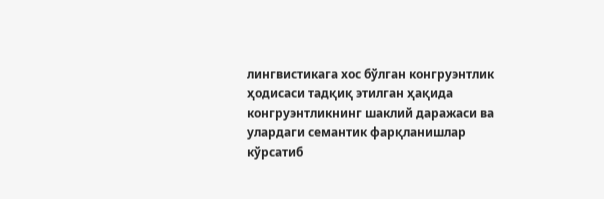лингвистикага хос бўлган конгруэнтлик ҳодисаси тадқиқ этилган ҳақида конгруэнтликнинг шаклий даражаси ва улардаги семантик фарқланишлар кўрсатиб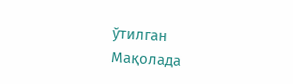ўтилган
Мақолада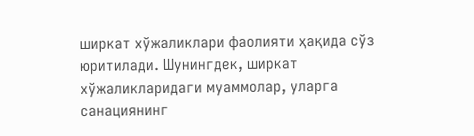ширкат хўжаликлари фаолияти ҳақида сўз юритилади. Шунингдек, ширкат хўжаликларидаги муаммолар, уларга санациянинг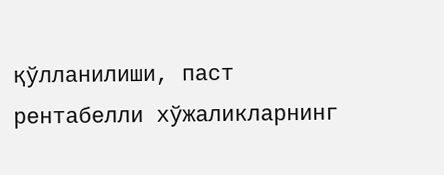қўлланилиши, паст рентабелли хўжаликларнинг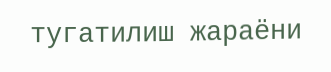тугатилиш жараёни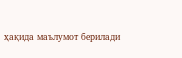ҳақида маълумот берилади